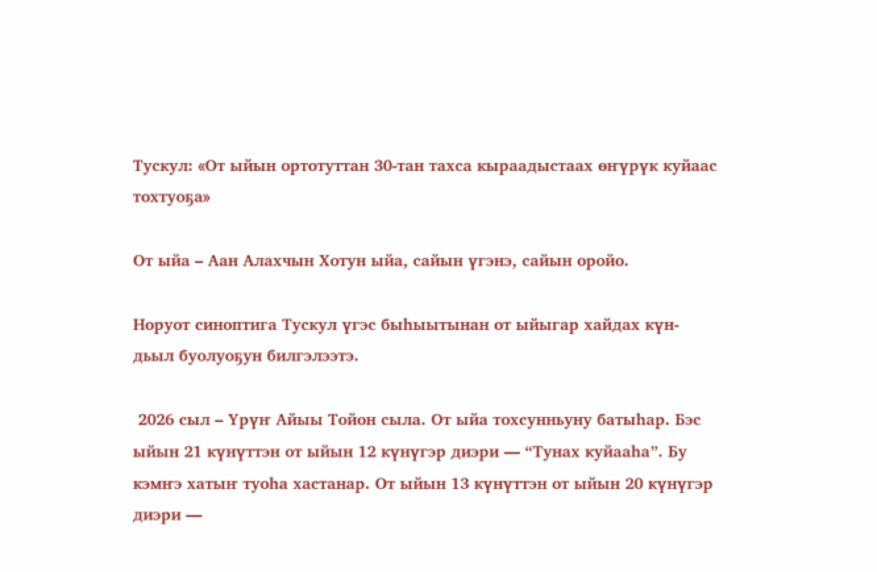Тускул: «От ыйын ортотуттан 30-тан тахса кыраадыстаах өҥүрүк куйаас тохтуоҕа»

От ыйа – Аан Алахчын Хотун ыйа, сайын үгэнэ, сайын оройо.

Норуот синоптига Тускул үгэс быһыытынан от ыйыгар хайдах күн-дьыл буолуоҕун билгэлээтэ.

 2026 сыл – Үрүҥ Айыы Тойон сыла. От ыйа тохсунньуну батыһар. Бэс ыйын 21 күнүттэн от ыйын 12 күнүгэр диэри — “Тунах куйааһа”. Бу кэмҥэ хатыҥ туоһа хастанар. От ыйын 13 күнүттэн от ыйын 20 күнүгэр диэри —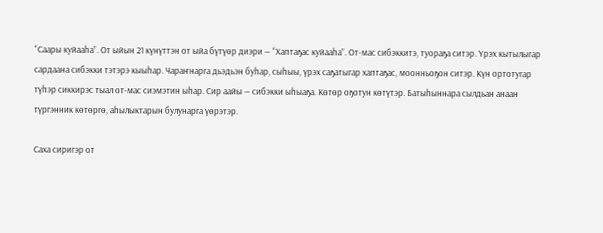“Саары куйааһа”. От ыйын 21 күнүттэн от ыйа бүтүөр диэри — “Хаптаҕас куйааһа”. От-мас сибэккитэ, туораҕа ситэр. Үрэх кытылыгар сардаана сибэкки тэтэрэ кыыһар. Чараҥнарга дьэдьэн буһар, сыһыы, үрэх саҕатыгар хаптаҕас, моонньоҕон ситэр. Күн ортотугар түһэр сиккирэс тыал от-мас сиэмэтин ыһар. Сир аайы — сибэкки ыһыаҕа. Көтөр оҕотун көтүтэр. Батыһыннара сылдьан анаан түргэнник көтөргө, аһылыктарын булунарга үөрэтэр.

Саха сиригэр от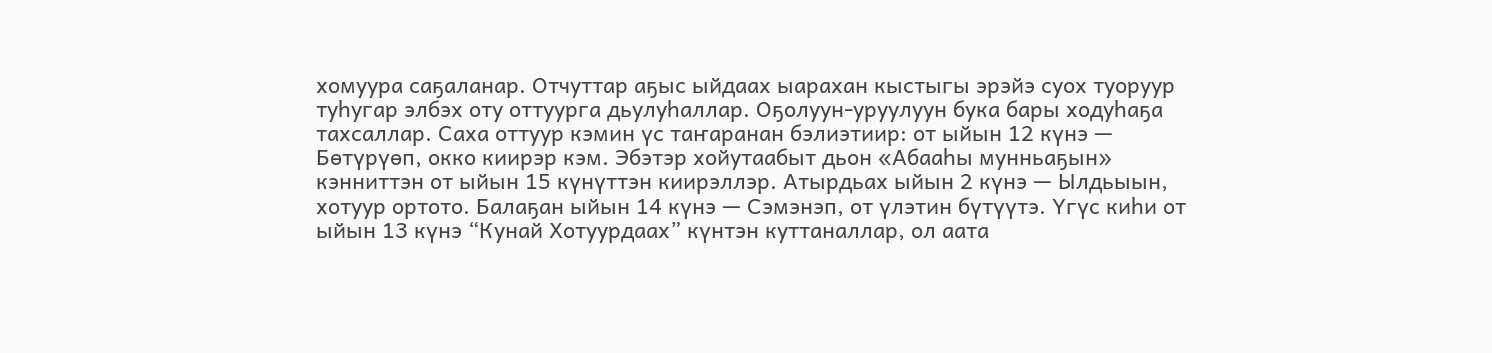хомуура саҕаланар. Отчуттар аҕыс ыйдаах ыарахан кыстыгы эрэйэ суох туоруур туһугар элбэх оту оттуурга дьулуһаллар. Оҕолуун-уруулуун бука бары ходуһаҕа тахсаллар. Саха оттуур кэмин үс таҥаранан бэлиэтиир: от ыйын 12 күнэ —  Бөтүрүөп, окко киирэр кэм. Эбэтэр хойутаабыт дьон «Абааһы мунньаҕын» кэнниттэн от ыйын 15 күнүттэн киирэллэр. Атырдьах ыйын 2 күнэ — Ылдьыын, хотуур ортото. Балаҕан ыйын 14 күнэ — Сэмэнэп, от үлэтин бүтүүтэ. Үгүс киһи от ыйын 13 күнэ “Кунай Хотуурдаах” күнтэн куттаналлар, ол аата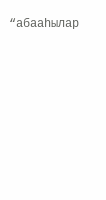“абааһылар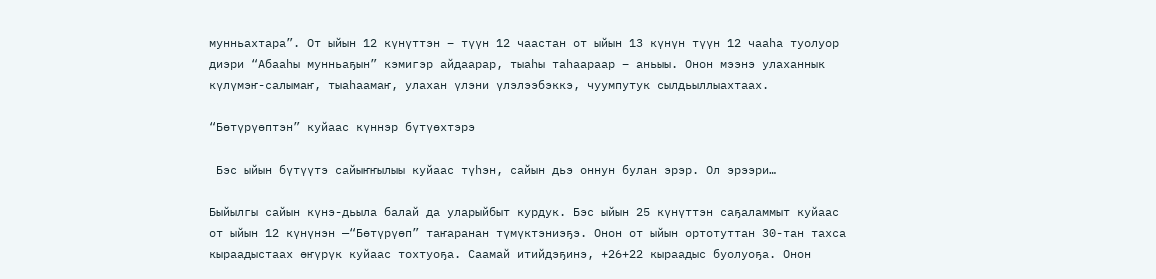мунньахтара”. От ыйын 12 күнүттэн – түүн 12 чаастан от ыйын 13 күнүн түүн 12 чааһа туолуор диэри “Абааһы мунньаҕын” кэмигэр айдаарар, тыаһы таһаараар – аньыы. Онон мээнэ улаханнык күлүмэҥ-салымаҥ, тыаһаамаҥ, улахан үлэни үлэлээбэккэ, чуумпутук сылдьыллыахтаах.

“Бөтүрүөптэн” куйаас күннэр бүтүөхтэрэ

 Бэс ыйын бүтүүтэ сайыҥҥылыы куйаас түһэн, сайын дьэ оннун булан эрэр. Ол эрээри…

Быйылгы сайын күнэ-дьыла балай да уларыйбыт курдук. Бэс ыйын 25 күнүттэн саҕаламмыт куйаас от ыйын 12 күнүнэн —“Бөтүрүөп” таҥаранан түмүктэниэҕэ. Онон от ыйын ортотуттан 30-тан тахса кыраадыстаах өҥүрүк куйаас тохтуоҕа. Саамай итийдэҕинэ, +26+22 кыраадыс буолуоҕа. Онон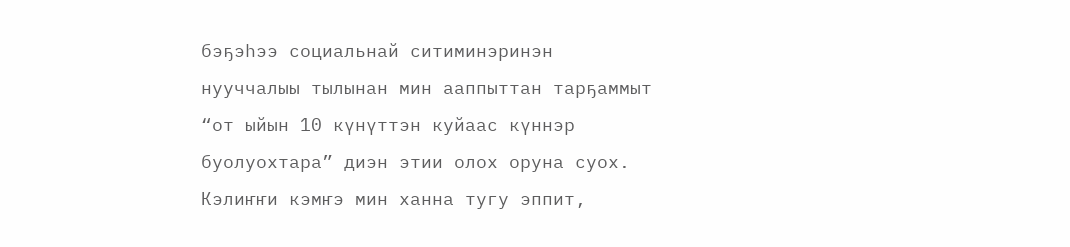бэҕэһээ социальнай ситиминэринэн нууччалыы тылынан мин ааппыттан тарҕаммыт “от ыйын 10 күнүттэн куйаас күннэр буолуохтара” диэн этии олох оруна суох. Кэлиҥҥи кэмҥэ мин ханна тугу эппит,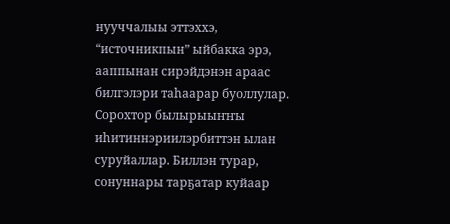нууччалыы эттэххэ, “источникпын” ыйбакка эрэ, ааппынан сирэйдэнэн араас билгэлэри таһаарар буоллулар. Сорохтор былырыыҥҥы иһитиннэриилэрбиттэн ылан суруйаллар. Биллэн турар, сонуннары тарҕатар куйаар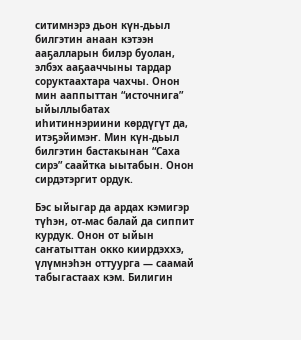ситимнэрэ дьон күн-дьыл билгэтин анаан кэтээн ааҕалларын билэр буолан, элбэх ааҕааччыны тардар соруктаахтара чахчы. Онон мин ааппыттан “источнига” ыйыллыбатах иһитиннэриини көрдүгүт да, итэҕэйимэҥ. Мин күн-дьыл билгэтин бастакынан “Саха сирэ” саайтка ыытабын. Онон сирдэтэргит ордук.

Бэс ыйыгар да ардах кэмигэр түһэн, от-мас балай да сиппит курдук. Онон от ыйын саҥатыттан окко киирдэххэ, үлүмнэһэн оттуурга — саамай табыгастаах кэм. Билигин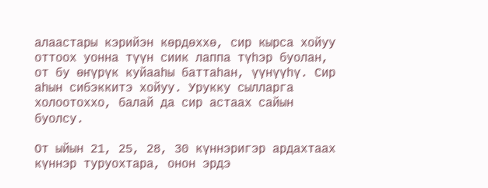алаастары кэрийэн көрдөххө, сир кырса хойуу оттоох уонна түүн сиик лаппа түһэр буолан, от бу өҥүрүк куйааһы баттаһан, үүнүүһү. Сир аһын сибэккитэ хойуу. Урукку сылларга холоотоххо, балай да сир астаах сайын буолсу.

От ыйын 21, 25, 28, 30 күннэригэр ардахтаах күннэр туруохтара, онон эрдэ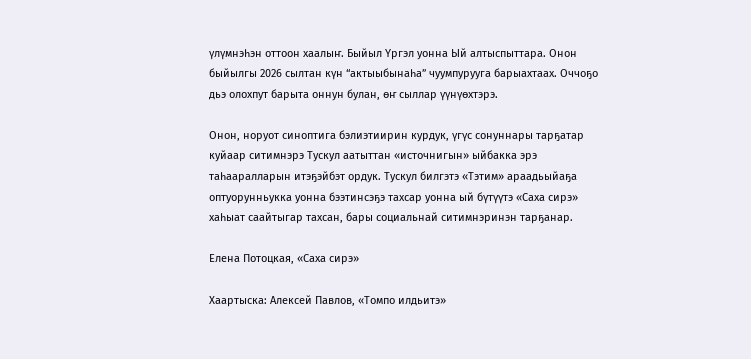үлүмнэһэн оттоон хаалыҥ. Быйыл Үргэл уонна Ый алтыспыттара. Онон быйылгы 2026 сылтан күн “актыыбынаһа” чуумпурууга барыахтаах. Оччоҕо дьэ олохпут барыта оннун булан, өҥ сыллар үүнүөхтэрэ.

Онон, норуот синоптига бэлиэтиирин курдук, үгүс сонуннары тарҕатар куйаар ситимнэрэ Тускул аатыттан «источнигын» ыйбакка эрэ таһааралларын итэҕэйбэт ордук. Тускул билгэтэ «Тэтим» араадьыйаҕа оптуорунньукка уонна бээтинсэҕэ тахсар уонна ый бүтүүтэ «Саха сирэ» хаһыат саайтыгар тахсан, бары социальнай ситимнэринэн тарҕанар.

Елена Потоцкая, «Саха сирэ»

Хаартыска: Алексей Павлов, «Томпо илдьитэ»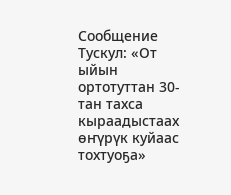Сообщение Тускул: «От ыйын ортотуттан 30-тан тахса кыраадыстаах өҥүрүк куйаас тохтуоҕа»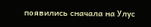появились сначала на Улус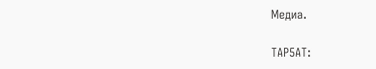Медиа.

ТАР5АТ: